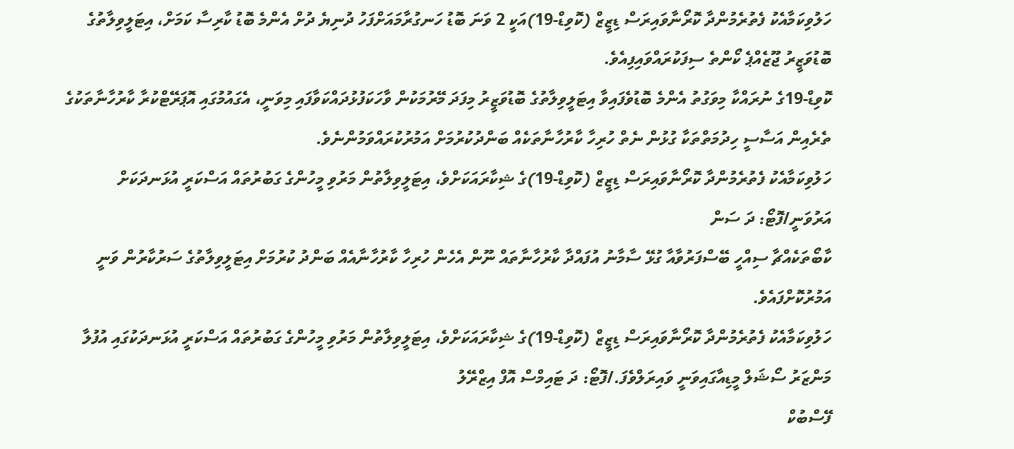ހަލުވިކަމާއެކު ފެތުރެމުންދާ ކޮރޯނާވައިރަސް ޑިޒީޒް (ކޮވިޑް-19)އަކީ 2 ވަނަ ބޮޑު ހަނގުރާމައަށްފަހު ދުނިޔެ ދުށް އެންމެ ބޮޑު ކާރިސާ ކަމަށް، އިޓަލީވިލާތުގެ ބޮޑުވަޒީރު ޖޫޒެއްޕެ ކޯންތެ ސިފަކުރައްވައިފިއެވެ.
ކޮވިޑް-19ގެ ނުރައްކާ މިވަގުތު އެންމެ ބޮޑުވެފައިވާ އިޓަލީވިލާތުގެ ބޮޑުވަޒީރު މިފަދަ މޭރުމަކުން ވާހަކަފުޅުދައްކަވާފައި މިވަނީ، އެގައުމުގައި އޮޕަރޭޓްކުރާ ކާރުހާނާތަކުގެ ތެރެއިން އަސާސީ ހިދުމަތްތަކާ ގުޅުން ނެތް ހުރިހާ ކާރުހާނާތަކެއް ބަންދުކުރުމަށް އަމުރުކުރައްވަމުންނެވެ.
ހަލުވިކަމާއެކު ފެތުރެމުންދާ ކޮރޯނާވައިރަސް ޑިޒީޒް (ކޮވިޑް-19)ގެ ޝިކާރައަކަށްވެ، އިޓަލީވިލާތުން މަރުވި މީހުންގެ ގަބުރުތައް އަސްކަރީ އުޅަނދަކަށް އަރުވަނީ/ފޮޓޯ: ދަ ސަން
ކާބޯތަކެއްޗާ ސިއްހީ ބޭސްފަރުވާއާ ގުޅޭ ސާމާނު އުފައްދާ ކާރުހާނާތައް ނޫން އެހެން ހުރިހާ ކާރުހާނާއެއް ބަންދު ކުރުމަށް އިޓަލީވިލާތުގެ ސަރުކާރުން ވަނީ އަމުރުކޮށްފައެވެ.
ހަލުވިކަމާއެކު ފެތުރެމުންދާ ކޮރޯނާވައިރަސް ޑިޒީޒް (ކޮވިޑް-19)ގެ ޝިކާރައަކަށްވެ، އިޓަލީވިލާތުން މަރުވި މީހުންގެ ގަބުރުތައް އަސްކަރީ އުޅަނދަކުގައި އުފުލާ މަންޒަރު ސޯޝަލް މީޑިއާގައިވަނީ ވައިރަލްވެފަ./ފޮޓޯ: ދަ ޓައިމްސް އޮފް އިޒްރޭލު
ފޭސްބުކް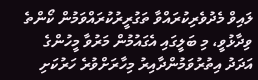ލައިވް މެދުވެރިކުރައްވާ ތަގުރީރުކުރައްވަމުން ކޯންތެ ވިދާޅުވީ، މި ބަލީގައި އެގައުމުން މަރުވާ މީހުންގެ އަދަދު އިތުރުވަމުންދާއިރު މިހާރަށްވުރެ ހަރުކަށި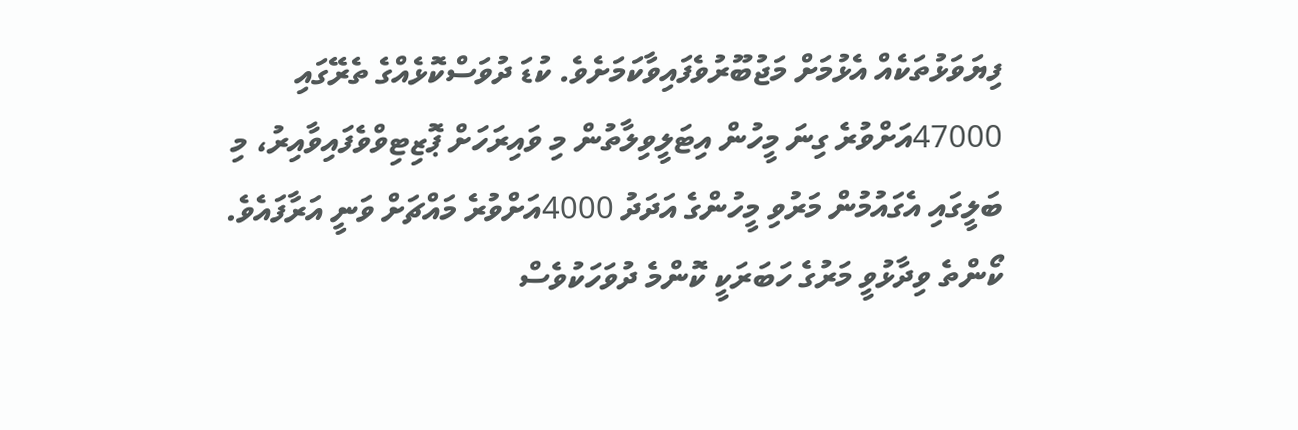ފިޔަވަޅުތަކެއް އެޅުމަށް މަޖުބޫރުވެފައިވާކަމަށެވެ. ކުޑަ ދުވަސްކޮޅެއްގެ ތެރޭގައި 47000އަށްވުރެ ގިނަ މީހުން އިޓަލީވިލާތުން މި ވައިރަހަށް ޕޮޒިޓިވްވެފައިވާއިރު، މި ބަލީގައި އެގައުމުން މަރުވި މީހުންގެ އަދަދު 4000އަށްވުރެ މައްޗަށް ވަނީ އަރާފައެވެ.
ކޯންތެ ވިދާޅުވީ މަރުގެ ހަބަރަކީ ކޮންމެ ދުވަހަކުވެސް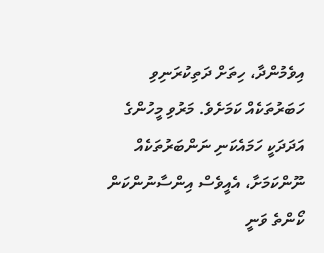އިވެމުންދާ، ހިތަށް ދަތިކުރަނިވި ހަބަރުތަކެއް ކަމަށެވެ. މަރުވި މީހުންގެ އަދަދަކީ ހަމައެކަނި ނަންބަރުތަކެއް ނޫންކަމަށާ، އެއީވެސް އިންސާނުންކަން ކޯންތެ ވަނީ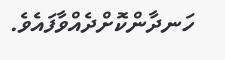ހަނދާންކޮށްދެއްވާފައެވެ.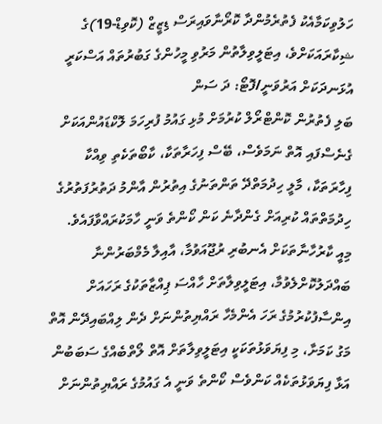ހަލުވިކަމާއެކު ފެތުރެމުންދާ ކޮރޯނާވައިރަސް ޑިޒީޒް (ކޮވިޑް-19)ގެ ޝިކާރައަކަށްވެ، އިޓަލީވިލާތުން މަރުވި މީހުންގެ ގަބުރުތައް އަސްކަރީ އުޅަނދަކަށް އަރުވަނީ/ފޮޓޯ: ދަ ސަން
ބަލި ފެތުރުން ކޮންޓްރޯލް ކުރުމަށް މުޅި ގައުމު ފުރިހަމަ ލޮކްޑައުންއަކަށް ގެނެސްފައި އޮތް ނަމަވެސް، ބޭސް ފިހަރާތަކާ، ކާބޯތަކެތި ވިއްކާ ފިހާރަތަކާ، މާލީ ހިދުމަތްދޭ ތަންތަނުގެ އިތުރުން އާންމު ދަތުރުފަތުރުގެ ހިދުމަތްތައް ކުރިއަށް ގެންދާނެ ކަން ކޯންތެ ވަނީ ހާމަކުރައްވާފައެވެ.
މިއީ ކާރުހާނާތަކަށް އެނބުރި ރުޖޫއަވުމާ، އާއިލާ މެމްބަރުންނާ ބައްދަލުކޮށްލެވުމާ، އިޓަލީވިލާތަށް ހާއްސަ ޕިއްޒާތަކުގެ ރަހައަށް އިންސާފުކުރުމުގެ ރަހަ އެންމެހާ ރައްޔިތުންނަށް ދެން ލިއްބައިދޭން އޮތް މަގު ކަމަށާ، މި ފިޔަވަޅުތަކަކީ އިޓަލީވިލާތަށް އޮތް ލޯތްބެއްގެ ސަބަބުން އަޅާ ފިޔަވަޅުތަކެއް ކަންވެސް ކޯންތެ ވަނީ އެ ގައުމުގެ ރައްޔިތުންނަށް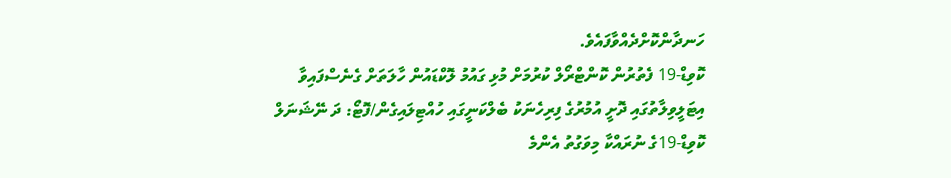ހަނދާންކޮށްދެއްވާފައެވެ.
ކޮވިޑް-19 ފެތުރުން ކޮންޓްރޯލް ކުރުމަށް މުޅި ގައުމު ލޮކްޑައުން ހާލަތަށް ގެނެސްފައިވާ އިޓަލީވިލާތުގައި ދޮށީ އުމުރުގެ ފިރިހެނަކު ބެލްކަނީގައި ހުއްޓިލައިގެން/ފޮޓޯ: ދަ ނޭޝަނަލް
ކޮވިޑް-19ގެ ނުރައްކާ މިވަގުތު އެންމެ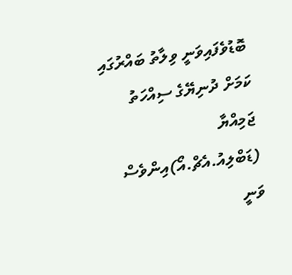ބޮޑުވެފައިވަނީ ވިލާތު ބައްރުގައި ކަމަށް ދުނިޔޭގެ ސިއްހަތު ޖަމިއްޔާ (ޑަބްލިއު.އެޗް.އޯ)އިންވެސް ވަނީ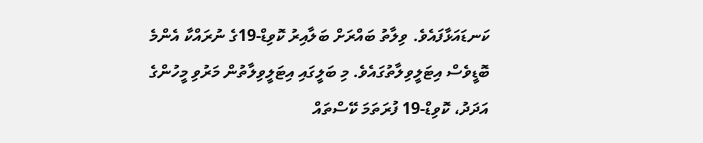ކަނޑައަޅާފައެވެ. ވިލާތު ބައްރަށް ބަލާއިރު ކޮވިޑް-19ގެ ނުރައްކާ އެންމެ ބޮޑީވެސް އިޓަލީވިލާތުގައެވެ. މި ބަލީގައި އިޓަލީވިލާތުން މަރުވި މީހުންގެ އަދަދު، ކޮވިޑް-19 ފުރަތަމަ ކޭސްތައް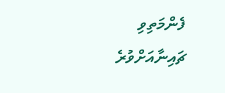ފެންމަތިވި ޗައިނާއަށްވުރެ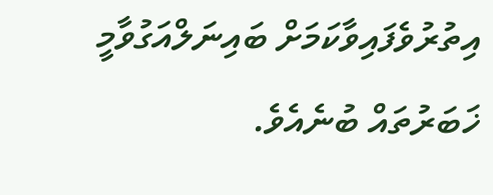އިތުރުވެފައިވާކަމަށް ބައިނަލްއަގުވާމީ ޚަބަރުތައް ބުނެއެވެ.